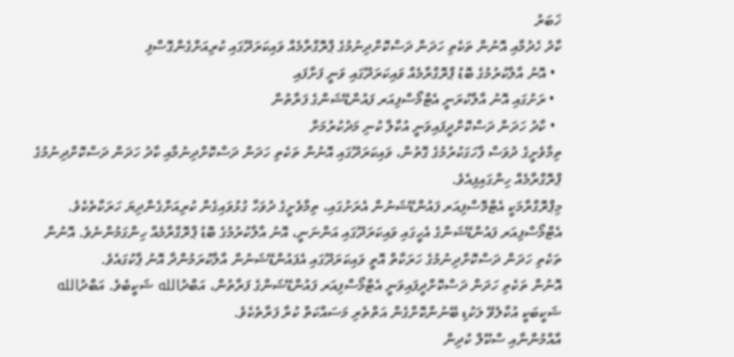ޚަބަރު
ކާދު ހެދުމާއި އޮނުން ތަކެތި ހަދަން ދަސްކޮށްދިނުމުގެ ޕްރޮގްރާމެއް ވައިކަރަދޫގައި ކުރިއަށްގެންގޮސްފި
  • އޮނު އާލާކުރުމުގެ ބޮޑު ޕްރޮގްރާމެއް ވައިކަރަދޫގައި ވަނީ ފަށާފައި
  • ރަށުގައި އޮނު އާލާކުރަނީ އެޓްމޯސްފިއަރ ފައުންޑޭޝަންގެ ފަރާތުން
  • ކާދު ހަދަން ދަސްކޮށްދީފައިވަނީ އުކާލާ ކުނި މަދުކުރުމަށް
ތިމާވެށީގެ ދުވަސް ފާހަގަކުރުމުގެ ގޮތުން، ވައިކަރަދޫގައި އޮނުން ތަކެތި ހަދަން ދަސްކޮށްދިނުމާއި ކާދު ހަދަން ދަސްކޮށްދިނުމުގެ ޕްރޮގްރާމެއް ހިންގައިފިއެވެ.
މިޕްރޮގްރާމަކީ އެޓްމޮސްފިއަރ ފައުންޑޭޝަނުން އެރަށުގައި، ތިމާވެށީގެ ދުވަހާ ގުޅުވައިގެން ކުރިއަށްގެންދިޔަ ހަރަކާތެކެވެ.
އެޓްމޯސްފިއަރ ފައުންޑޭޝަންގެ އެހީގައި ވައިކަރަދޫގައި އަންނަނީ، އޮނު އާލާކުރުމުގެ ބޮޑު ޕްރޮގްރާމެއް ހިންގަމުންނެވެ. އޮނުން ތަކެތި ހަދަން ދަސްކޮށްދިނުމުގެ ހަރަކާތް އޮތީ ވައިކަރަދޫގައި އެފައުންޑޭޝަނުން އާލާކުރަމުންދާ އޮނު ޕާކުގައެވެ.
އޮނުން ތަކެތި ހަދަން ދަސްކޮށްދީފައިވަނީ އެޓްމޯސްފިއަރ ފައުންޑޭޝަންގެ ފަރާތުން، އަބްދުالله ޝަކީބެވެ. އަބްދުالله ޝަކީބަކީ އުކާލެވޭ ލަކުޑި ބޭނުންކޮށްގެން އަތްތެރި މަސައްކަތް ކުރާ ފަރާތެކެވެ.
އާއްމުންނާއި ސްކޫލް ކުދިން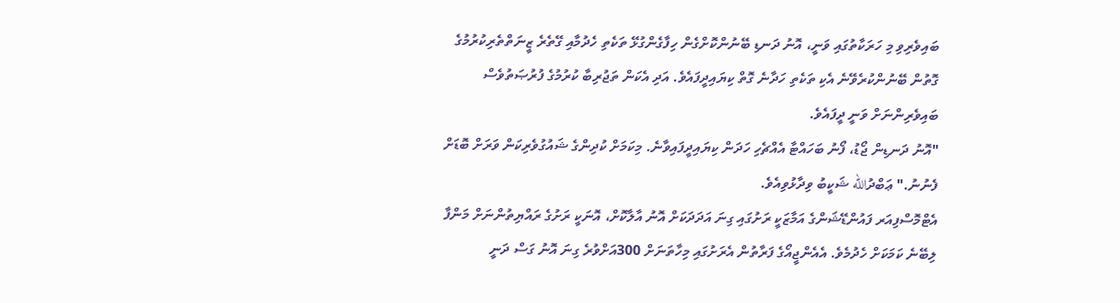ބައިވެރިވި މި ހަރަކާތުގައި ވަނީ، އޮނު ދަނޑި ބޭނުންކޮށްގެން ހިފާގެންގުޅޭ ތަކެތި ހެދުމާއި ގޭތެރެ ޒީނަތްތެރިކުރުމުގެ ގޮތުން ބޭނުންކުރެވޭނެ އެކި ތަކެތި ހަދާނެ ގޮތް ކިޔައިދީފައެވެ. އަދި އެކަން ތަޖުރިބާ ކުރުމުގެ ފުރުޞަތުވެސް ބައިވެރިންނަށް ވަނީ ދީފައެވެ.
"އޮނު ދަނޑިން ޖޯޑު، ފޯނު ބަހައްޓާ އެއްޗެހި ހަދަން ކިޔައިދީފައިވާނެ. މިކަމަށް ކުދިންގެ ޝައުގުވެރިކަން ވަރަށް ބޮޑަށް ފެނުނު." ޢަބްދުالله ޝަކީބު ވިދާޅުވިއެވެ.
އެޓްމޮސްފިއަރ ފައުންޑޭޝަންގެ އަމާޒަކީ ރަށުގައި ގިނަ އަދަދަކަށް އޮނު އާލާކޮށް، އޮނަކީ ރަށުގެ ރައްޔިތުންނަށް މަންފާ ލިބޭނެ ކަމަކަށް ހެދުމެވެ. އެއެންޖީއޯގެ ފަރާތުން އެރަށުގައި މިހާތަނަށް 300އަށްވުރެ ގިނަ އޮނު ގަސް ދަނީ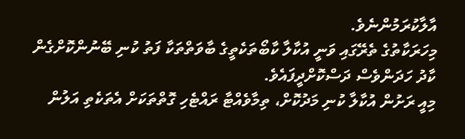އާލާކުރަމުންނެވެ.
މިހަރަކާތުގެ ތެރޭގައި ވަނީ އުކާލާ ކާބޯތަކެތީގެ ބާވަތްތަކާ ފަތު ކުނި ބޭނުންކޮށްގެން ކާދު ހަދަންވެސް ދަސްކޮށްދީފައެވެ.
މިއީ ރަށުން އުކާލާ ކުނި މަދުކޮށް، ތިމާވެއްޓާ ރައްޓެހި ގޮތްތަކަށް އެތަކެތި އަލުން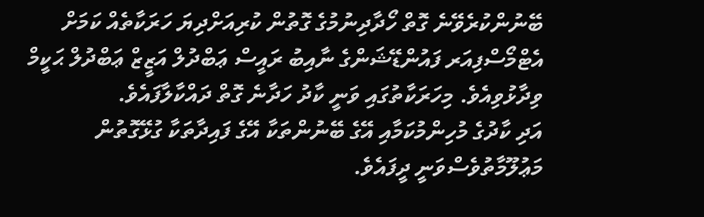ބޭނުންކުރެވޭނެ ގޮތް ހޯދާދިނުމުގެ ގޮތުން ކުރިއަށްދިޔަ ހަރަކާތެއް ކަމަށް އެޓްމޯސްފިއަރ ފައުންޑޭޝަންގެ ނާއިބު ރައީސް ޢަބްދުލް އަޒީޒް ޢަބްދުލް ޙަކީމް ވިދާޅުވިއެވެ. މިހަރަކާތުގައި ވަނީ ކާދު ހަދާނެ ގޮތް ދައްކާލާފައެވެ.
އަދި ކާދުގެ މުހިންމުކަމާއި އޭގެ ބޭނުންތަކާ އޭގެ ފައިދާތަކާ ގުޅޭގޮތުން މަޢުލޫމާތުވެސްވަނީ ދީފައެވެ.